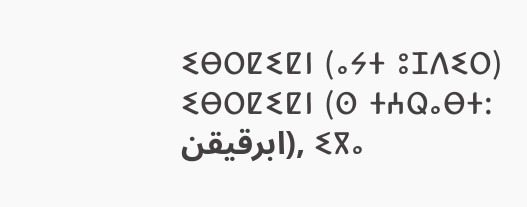ⵉⴱⵔⵇⵉⵇⵏ (ⴰⵢⵜ ⵓⵊⴷⵉⵔ)
ⵉⴱⵔⵇⵉⵇⵏ (ⵙ ⵜⵄⵕⴰⴱⵜ: ابرقيقن), ⵉⴳⴰ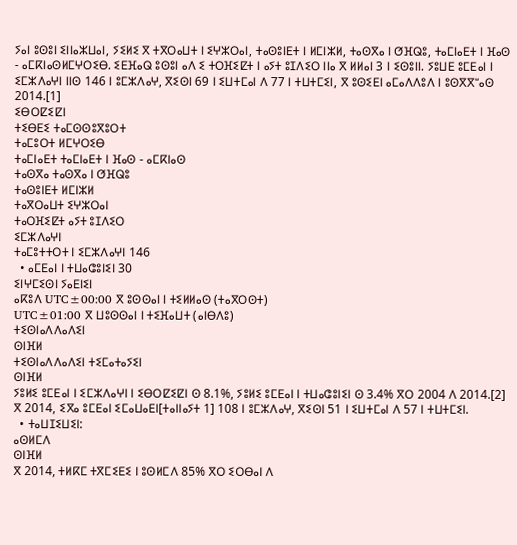ⵢⴰⵏ ⵓⵙⵓⵏ ⵉⵏⵏⴰⵣⵡⴰⵏ, ⵢⵉⵍⵉ ⴳ ⵜⴳⵔⴰⵡⵜ ⵏ ⵉⵖⵣⵔⴰⵏ, ⵜⴰⵙⵓⵏⴹⵜ ⵏ ⵍⵎⵏⵣⵍ, ⵜⴰⵙⴳⴰ ⵏ ⵚⴼⵕⵓ, ⵜⴰⵎⵏⴰⴹⵜ ⵏ ⴼⴰⵙ - ⴰⵎⴽⵏⴰⵙⵍⵎⵖⵔⵉⴱ. ⵉⴹⴼⴰⵕ ⵓⵙⵓⵏ ⴰⴷ ⵉ ⵜⵔⴼⵉⵇⵜ ⵏ ⴰⵢⵜ ⵓⵊⴷⵉⵔ ⵏⵏⴰ ⴳ ⵍⵍⴰⵏ 3 ⵏ ⵉⵙⵓⵏⵏ. ⵢⵓⵡⴹ ⵓⵎⴹⴰⵏ ⵏ ⵉⵎⵣⴷⴰⵖⵏ ⵏⵏⵙ 146 ⵏ ⵓⵎⵣⴷⴰⵖ, ⴳⵉⵙⵏ 69 ⵏ ⵉⵡⵜⵎⴰⵏ ⴷ 77 ⵏ ⵜⵡⵜⵎⵉⵏ, ⴳ ⵓⵙⵉⴹⵏ ⴰⵎⴰⴷⴷⵓⴷ ⵏ ⵓⵙⴳⴳⵯⴰⵙ 2014.[1]
ⵉⴱⵔⵇⵉⵇⵏ
ⵜⵉⴱⴹⵉ ⵜⴰⵎⵙⵙⵓⴳⵓⵔⵜ
ⵜⴰⵎⵓⵔⵜ ⵍⵎⵖⵔⵉⴱ
ⵜⴰⵎⵏⴰⴹⵜ ⵜⴰⵎⵏⴰⴹⵜ ⵏ ⴼⴰⵙ - ⴰⵎⴽⵏⴰⵙ
ⵜⴰⵙⴳⴰ ⵜⴰⵙⴳⴰ ⵏ ⵚⴼⵕⵓ
ⵜⴰⵙⵓⵏⴹⵜ ⵍⵎⵏⵣⵍ
ⵜⴰⴳⵔⴰⵡⵜ ⵉⵖⵣⵔⴰⵏ
ⵜⴰⵔⴼⵉⵇⵜ ⴰⵢⵜ ⵓⵊⴷⵉⵔ
ⵉⵎⵣⴷⴰⵖⵏ
ⵜⴰⵎⵓⵜⵜⵔⵜ ⵏ ⵉⵎⵣⴷⴰⵖⵏ 146
  • ⴰⵎⴹⴰⵏ ⵏ ⵜⵡⴰⵛⵓⵏⵉⵏ 30
ⵉⵏⵖⵎⵉⵙⵏ ⵢⴰⴹⵏⵉⵏ
ⴰⴽⵓⴷ UTC±00:00 ⴳ ⵓⵙⵙⴰⵏ ⵏ ⵜⵉⵍⵍⴰⵙ (ⵜⴰⴳⵔⵙⵜ)
UTC±01:00 ⴳ ⵡⵓⵙⵙⴰⵏ ⵏ ⵜⵉⴼⴰⵡⵜ (ⴰⵏⴱⴷⵓ)
ⵜⵉⵙⵏⴰⴷⴷⴰⴷⵉⵏ
ⵙⵏⴼⵍ
ⵜⵉⵙⵏⴰⴷⴷⴰⴷⵉⵏ ⵜⵉⵎⴰⵜⴰⵢⵉⵏ
ⵙⵏⴼⵍ
ⵢⵓⵍⵉ ⵓⵎⴹⴰⵏ ⵏ ⵉⵎⵣⴷⴰⵖⵏ ⵏ ⵉⴱⵔⵇⵉⵇⵏ ⵙ 8.1%, ⵢⵓⵍⵉ ⵓⵎⴹⴰⵏ ⵏ ⵜⵡⴰⵛⵓⵏⵉⵏ ⵙ 3.4% ⴳⵔ 2004 ⴷ 2014.[2] ⴳ 2014, ⵉⴳⴰ ⵓⵎⴹⴰⵏ ⵉⵎⴰⵡⴰⴹⵏ[ⵜⴰⵏⵏⴰⵢⵜ 1] 108 ⵏ ⵓⵎⵣⴷⴰⵖ, ⴳⵉⵙⵏ 51 ⵏ ⵉⵡⵜⵎⴰⵏ ⴷ 57 ⵏ ⵜⵡⵜⵎⵉⵏ.
  • ⵜⴰⵡⵊⵉⵡⵉⵏ:
ⴰⵙⵍⵎⴷ
ⵙⵏⴼⵍ
ⴳ 2014, ⵜⵍⴽⵎ ⵜⴳⵎⵉⴹⵉ ⵏ ⵓⵙⵍⵎⴷ 85% ⴳⵔ ⵉⵔⴱⴰⵏ ⴷ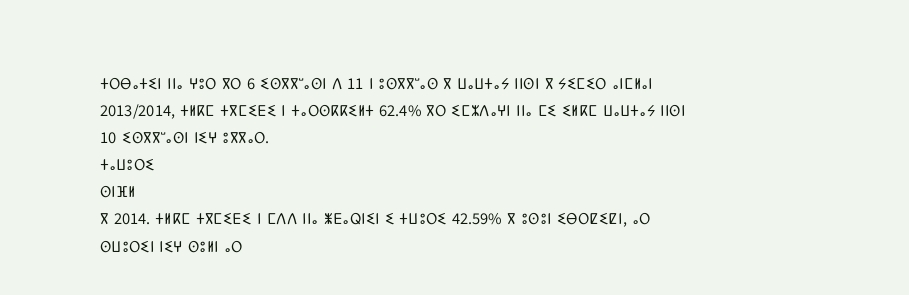ⵜⵔⴱⴰⵜⵉⵏ ⵏⵏⴰ ⵖⵓⵔ ⴳⵔ 6 ⵉⵙⴳⴳⵯⴰⵙⵏ ⴷ 11 ⵏ ⵓⵙⴳⴳⵯⴰⵙ ⴳ ⵡⴰⵡⵜⴰⵢ ⵏⵏⵙⵏ ⴳ ⵢⵉⵎⵉⵔ ⴰⵏⵎⵍⴰⵏ 2013/2014, ⵜⵍⴽⵎ ⵜⴳⵎⵉⴹⵉ ⵏ ⵜⴰⵔⵙⴽⴽⵉⵍⵜ 62.4% ⴳⵔ ⵉⵎⵣⴷⴰⵖⵏ ⵏⵏⴰ ⵎⵉ ⵉⵍⴽⵎ ⵡⴰⵡⵜⴰⵢ ⵏⵏⵙⵏ 10 ⵉⵙⴳⴳⵯⴰⵙⵏ ⵏⵉⵖ ⵓⴳⴳⴰⵔ.
ⵜⴰⵡⵓⵔⵉ
ⵙⵏⴼⵍ
ⴳ 2014. ⵜⵍⴽⵎ ⵜⴳⵎⵉⴹⵉ ⵏ ⵎⴷⴷ ⵏⵏⴰ ⵥⴹⴰⵕⵏⵉⵏ ⵉ ⵜⵡⵓⵔⵉ 42.59% ⴳ ⵓⵙⵓⵏ ⵉⴱⵔⵇⵉⵇⵏ, ⴰⵔ ⵙⵡⵓⵔⵉⵏ ⵏⵉⵖ ⵙⵓⵍⵏ ⴰⵔ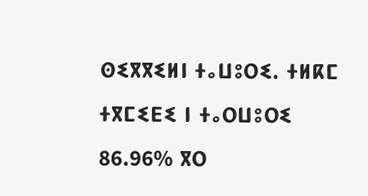ⵙⵉⴳⴳⵉⵍⵏ ⵜⴰⵡⵓⵔⵉ. ⵜⵍⴽⵎ ⵜⴳⵎⵉⴹⵉ ⵏ ⵜⴰⵔⵡⵓⵔⵉ 86.96% ⴳⵔ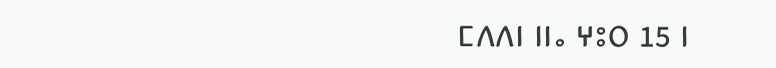ⵎⴷⴷⵏ ⵏⵏⴰ ⵖⵓⵔ 15 ⵏ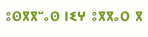ⵓⵙⴳⴳⵯⴰⵙ ⵏⵉⵖ ⵓⴳⴳⴰⵔ ⴳ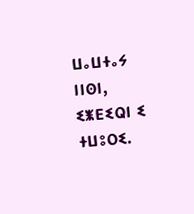ⵡⴰⵡⵜⴰⵢ ⵏⵏⵙⵏ, ⵉⵥⴹⵉⵕⵏ ⵉ ⵜⵡⵓⵔⵉ.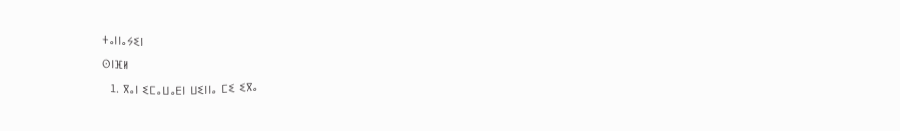ⵜⴰⵏⵏⴰⵢⵉⵏ
ⵙⵏⴼⵍ
  1. ⴳⴰⵏ ⵉⵎⴰⵡⴰⴹⵏ ⵡⵉⵏⵏⴰ ⵎⵉ ⵉⴳⴰ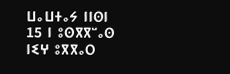ⵡⴰⵡⵜⴰⵢ ⵏⵏⵙⵏ 15 ⵏ ⵓⵙⴳⴳⵯⴰⵙ ⵏⵉⵖ ⵓⴳⴳⴰⵔ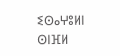ⵉⵙⴰⵖⵓⵍⵏ
ⵙⵏⴼⵍ